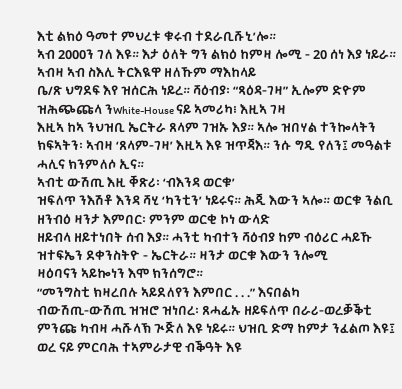እቲ ልክዕ ዓመተ ምህረቱ ቁሩብ ተደራቢሹኒ’ሎ።
ኣብ 2000ን ገለ እዩ። እታ ዕለት ግን ልክዕ ከምዛ ሎሚ - 20 ሰነ እያ ነይራ። ኣብዛ ኣብ ስእሊ ትርእዪዋ ዘለኹም ማእከላይ
ቤ/ጽ ህግደፍ እየ ዝሰርሕ ነይረ። ሻዕብያ፡ “ጻዕዳ-ገዛ” ኢሎም ድዮም ዝሕጭጩላ ንWhite-House ናይ ኣመሪካ፧ እዚኣ ገዛ
እዚኣ ከኣ ንህዝቢ ኤርትራ ጸላም ገዝኡ እያ። ኣሎ ዝበሃል ተንኰላትን ክፍኣትን፡ ኣብዛ ‘ጸላም-ገዛ’ እዚኣ እዩ ዝጥጃእ። ንሱ ግዲ የለን፤ መዓልቱ ሓሊና ክንምለሶ ኢና።
ኣብቲ ውሽጢ እዚ ቐጽሪ፡ ‘ብእንዳ ወርቁ’
ዝፍለጥ ንእሽቶ እንዳ ሻሂ ‘ካንቲን’ ነይሩና። ሕጂ እውን ኣሎ። ወርቁ ንልቢ ዘንብዕ ዛንታ እምበር፡ ምንም ወርቂ ኮነ ውላድ
ዘይብላ ዘይተነበት ሰብ እያ። ሓንቲ ካብተን ሻዕብያ ከም ብዕሪር ሓይኹ ዝተፍኤን ደቀንስትዮ - ኤርትራ። ዛንታ ወርቁ እውን ንሎሚ
ዛዕባናን ኣይኰነን እሞ ክንሰግሮ።
“መንግስቲ ክዛረበሉ ኣይደለየን እምበር . . .” እናበልካ
ብውሽጢ-ውሽጢ ዝዝሮ ዝነበረ፡ ጸሓፊኡ ዘይፍለጥ በራሪ-ወረቓቕቲ ምንጩ ካብዛ ሓሹላኽ ጒጅለ እዩ ነይሩ። ህዝቢ ድማ ከምታ ንፈልጦ እዩ፤ ወረ ናይ ምርባሕ ተኣምራታዊ ብቕዓት እዩ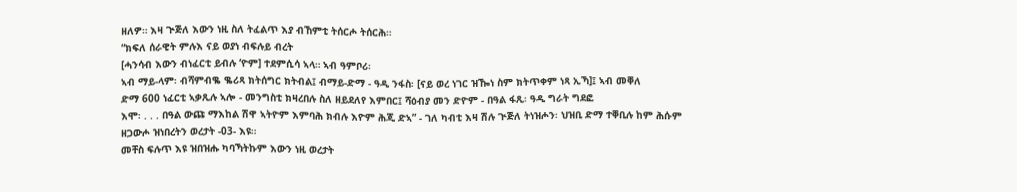ዘለዎ። እዛ ጒጅለ እውን ነዚ ስለ ትፈልጥ እያ ብኸምቲ ትሰርሖ ትሰርሕ።
“ክፍለ ሰራዊት ምሉእ ናይ ወያነ ብፍሉይ ብረት
[ሓንሳብ እውን ብነፈርቲ ይብሉ ‘ዮም] ተደምሲሳ ኣላ። ኣብ ዓምቦሪ፡
ኣብ ማይ-ላም፡ ብሻምብቈ ቈሪጻ ክትሰግር ክትብል፤ ብማይ-ድማ - ዓዲ ንፋስ፡ [ናይ ወረ ነገር ዝዀነ ስም ክትጥቀም ነጻ ኢኻ]፤ ኣብ መቐለ
ድማ 600 ነፈርቲ ኣቃጺሉ ኣሎ - መንግስቲ ክዛረበሉ ስለ ዘይደለየ እምበር፤ ሻዕብያ መን ድዮም - በዓል ፋጺ፡ ዓዲ ግራት ግደፎ
እሞ፡ . . . በዓል ውጩ ማእከል ሽዋ ኣትዮም እምባሕ ክብሉ እዮም ሕጂ ድኣ” - ገለ ካብቲ እዛ ሽሉ ጒጅለ ትነዝሖን፡ ህዝቢ ድማ ተቐቢሉ ከም ሕሱም
ዘጋውሖ ዝነበረትን ወረታት -03- እዩ።
መቸስ ፍሉጥ እዩ ዝበዝሑ ካባኻትኩም እውን ነዚ ወረታት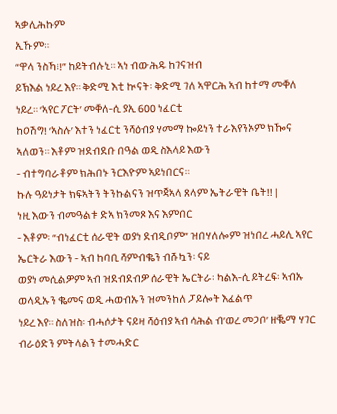ኣቃሊሕኩም
ኢኹም።
“ዋላ ንስኻ፧!” ከይትብሉኒ። ኣነ ብውሕዱ ከገናዝብ
ይኽእል ነይረ እየ። ቅድሚ እቲ ኲናት፡ ቅድሚ ገለ ኣዋርሕ ኣብ ከተማ መቐለ ነይረ። ‘ኣየር ፖርት’ መቐለ-ሲ ያኢ 600 ነፈርቲ
ከዐሽግ! ‘ኣስሉ’ እተን ነፈርቲ ንሻዕብያ ሃመማ ኰይነን ተራእየንኦም ክዀና ኣለወን። እቶም ዝደብደቡ በዓል ወዲ ስእላይ እውን
- ብተግባራቶም ክሕበኑ ንርእዮም ኣይነበርና።
ኩሉ ዓይነታት ክፍኣትን ትንኩልናን ዝጥጃኣላ ጸላም ኤትራዊት ቤት!! |
ነዚ እውን ብመዓልቱ ድኣ ክንመጾ እና እምበር
- እቶም፡ “ብነፈርቲ ሰራዊት ወያነ ደብዲቦም” ዝበሃለሎም ዝነበረ ሓይሊ ኣየር ኤርትራ እውን - ኣብ ከባቢ ሻምብቈን ብሹኳን፡ ናይ
ወያነ መሲልዎም ኣብ ዝደብደብዎ ሰራዊት ኤርትራ፡ ካልእ-ሲ ይትረፍ፡ ኣብኡ ወላዲኡን ቈመና ወዲ ሓወብኡን ዝመንከለ ፓይሎት እፈልጥ
ነይረ እየ። ስለዝስ፡ ብሓሶታት ናይዛ ሻዕብያ ኣብ ሳሕል ብ’ወረ መጋቦ’ ዘቘማ ሃገር ብራዕድን ምትላልን ተመሓድር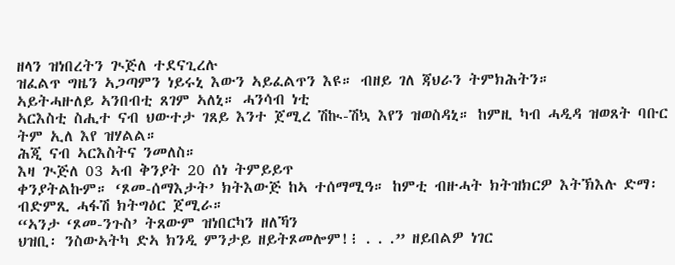ዘላን ዝነበረትን ጒጅለ ተደናጊረሉ
ዝፈልጥ ግዜን ኣጋጣምን ነይሩኒ እውን ኣይፈልጥን እዩ። ብዘይ ገለ ጃህራን ትምክሕትን።
ኣይትሓዙለይ ኣንበብቲ ጸገም ኣለኒ። ሓንሳብ ነቲ
ኣርእስቲ ስሒተ ናብ ህውተታ ገጸይ እንተ ጀሚረ ሽኲ-ሽኳ እየን ዝወስዳኒ። ከምዚ ካብ ሓዲዳ ዝወጸት ባቡር ትም ኢለ እየ ዝሃልል።
ሕጂ ናብ ኣርእስትና ንመለስ።
እዛ ጒጅለ 03 ኣብ ቅንያት 20 ሰነ ትምይይጥ
ቀንያትልኩም። ‘ጾመ-ሰማእታት’ ክትእውጅ ከኣ ተሰማሚዓ። ከምቲ ብዙሓት ክትዝክርዎ እትኽእሉ ድማ፡ ብድምጺ ሓፋሽ ክትግዕር ጀሚራ።
“ኣንታ ‘ጾመ-ንጉስ’ ትጸውም ዝነበርካን ዘለኻን
ህዝቢ፡ ንስውኣትካ ድኣ ክንዲ ምንታይ ዘይትጾመሎም!፧ . . .” ዘይበልዎ ነገር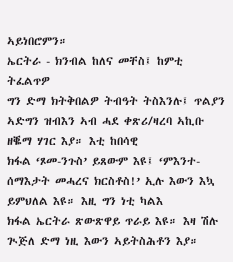ኣይነበሮምን።
ኤርትራ - ክንብል ከለና መቸስ፤ ከምቲ ትፈልጥዎ
ግን ድማ ክትቅበልዎ ትብዓት ትስእንሉ፤ ጥልያን ኣድግን ዝብእን ኣብ ሓደ ቀጽሪ/ዛረባ ኣኪቡ ዘቘማ ሃገር እያ። እቲ ከበሳዊ
ክፋል ‘ጾመ-ንጉስ’ ይጸውም እዩ፤ ‘ምእንተ-ሰማእታት መሓረና ክርስቶስ!’ ኢሉ እውን እኳ ይምህለል እዩ። እዚ ግን ነቲ ካልእ
ክፋል ኤርትራ ጽውጽዋይ ጥራይ እዩ። እዛ ሽሉ ጒጅለ ድማ ነዚ እውን ኣይትስሕቶን እያ።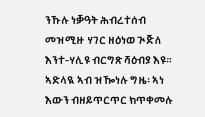ንኹሉ ነቓዓት ሕብረተሰብ መዝሚዙ ሃገር ዘዕነወ ጒጅለ
እንተ-ሃሊዩ ብርግጽ ሻዕብያ እዩ። ኣድላዪ ኣብ ዝዀነሉ ግዜ፡ ኣነ እውን ብዘይጥርጥር ክጥቀመሉ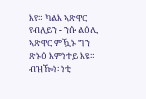እየ። ካልእ ኣጽዋር የብለይን - ንሱ ልዕሊ
ኣጽዋር ምዃኑ ግን ጽኑዕ እምነተይ እዩ።
ብዝዀነ፡ ነቲ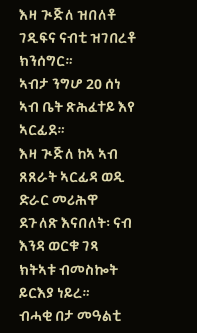እዛ ጒጅለ ዝበለቶ ገዲፍና ናብቲ ዝገበረቶ ክንሰግር።
ኣብታ ንግሆ 20 ሰነ ኣብ ቤት ጽሕፈተይ እየ ኣርፊደ።
እዛ ጒጅለ ከኣ ኣብ ጸጸራት ኣርፊዳ ወዲ ድራር መሪሕዋ ደጉለጽ እናበለት፡ ናብ እንዳ ወርቁ ገጻ ክትኣቱ ብመስኰት ይርእያ ነይረ።
ብሓቂ በታ መዓልቲ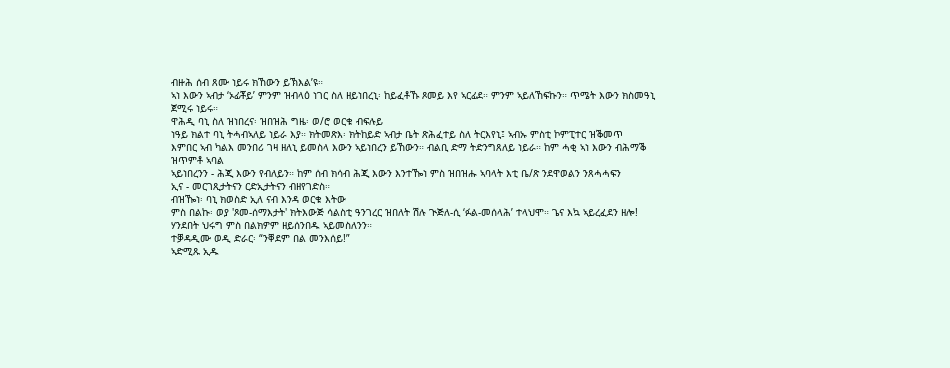ብዙሕ ሰብ ጸሙ ነይሩ ክኸውን ይኽእል’ዩ።
ኣነ እውን ኣብታ ‘ኦፊቾይ’ ምንም ዝብላዕ ነገር ስለ ዘይነበረኒ፡ ከይፈቶኹ ጾመይ እየ ኣርፊደ። ምንም ኣይለኸፍኩን። ጥሜት እውን ክስመዓኒ ጀሚሩ ነይሩ።
ዋሕዲ ባኒ ስለ ዝነበረና፡ ዝበዝሕ ግዜ፡ ወ/ሮ ወርቁ ብፍሉይ
ነዓይ ክልተ ባኒ ትሓብኣለይ ነይራ እያ። ክትመጽእ፡ ክትከይድ ኣብታ ቤት ጽሕፈተይ ስለ ትርእየኒ፤ ኣብኡ ምስቲ ኮምፒተር ዝቕመጥ
እምበር ኣብ ካልእ መንበሪ ገዛ ዘለኒ ይመስላ እውን ኣይነበረን ይኸውን። ብልቢ ድማ ትድንግጸለይ ነይራ። ከም ሓቂ ኣነ እውን ብሕማቕ ዝጥምቶ ኣባል
ኣይነበረንን - ሕጂ እውን የብለይን። ከም ሰብ ክሳብ ሕጂ እውን እንተዀነ ምስ ዝበዝሑ ኣባላት እቲ ቤ/ጽ ንደዋወልን ንጸሓሓፍን
ኢና - መርገጺታትናን ርድኢታትናን ብዘየገድስ።
ብዝዀነ፡ ባኒ ክወስድ ኢለ ናብ እንዳ ወርቁ እትው
ምስ በልኩ፡ ወያ 'ጾመ-ሰማእታት' ክትእውጅ ሳልስቲ ዓንገረር ዝበለት ሽሉ ጒጅለ-ሲ ‘ፉል-መሰላሕ’ ተላህሞ። ጌና እኳ ኣይረፈደን ዘሎ!
ሃንደበት ህሩግ ምስ በልክዎም ዘይሰንበዱ ኣይመስለንን።
ተቓዳዲሙ ወዲ ድራር፡ “ንቐደም በል መንእሰይ!”
ኣድሚጹ ኢዱ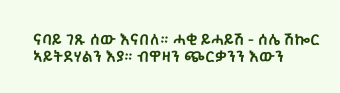ናባይ ገጹ ሰው እናበለ። ሓቂ ይሓይሽ - ሰሌ ሽኰር ኣይትደሃልን እያ። ብዋዛን ጭርቃንን እውን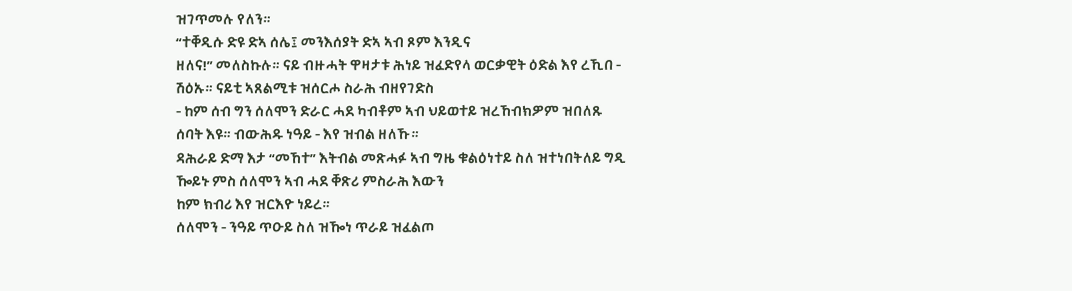ዝገጥመሉ የለን።
“ተቐዲሱ ድዩ ድኣ ሰሌ፤ መንእሰያት ድኣ ኣብ ጾም እንዲና
ዘለና!” መለስኩሉ። ናይ ብዙሓት ዋዛታቱ ሕነይ ዝፈድየላ ወርቃዊት ዕድል እየ ረኺበ - ሽዕኡ። ናይቲ ኣጸልሚቱ ዝሰርሖ ስራሕ ብዘየገድስ
- ከም ሰብ ግን ሰለሞን ድራር ሓደ ካብቶም ኣብ ህይወተይ ዝረኸብክዎም ዝበለጹ ሰባት እዩ። ብውሕዱ ነዓይ - እየ ዝብል ዘለኹ።
ዳሕራይ ድማ እታ “መኸተ” እትብል መጽሓፉ ኣብ ግዜ ቁልዕነተይ ስለ ዝተነበትለይ ግዲ ዀይኑ ምስ ሰለሞን ኣብ ሓደ ቐጽሪ ምስራሕ እውን
ከም ክብሪ እየ ዝርእዮ ነይረ።
ሰለሞን - ንዓይ ጥዑይ ስለ ዝዀነ ጥራይ ዝፈልጦ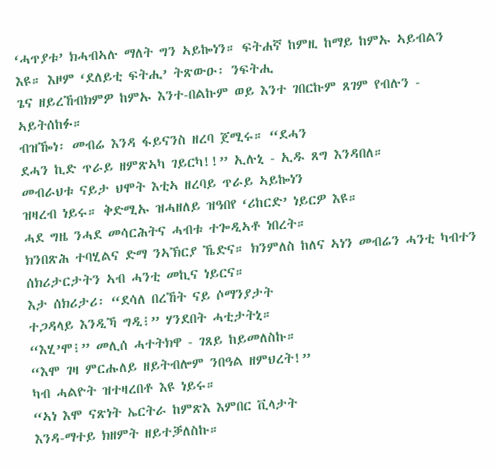‘ሓጥያቱ’ ክሓብኣሉ ማለት ግን ኣይኰነን። ፍትሐኛ ከምዚ ከማይ ከምኡ ኣይብልን እዩ። እዞም ‘ደለይቲ ፍትሒ’ ትጽውዑ፡ ንፍትሒ
ጌና ዘይረኸብክምዎ ከምኡ እንተ-በልኩም ወይ እንተ ገበርኩም ጸገም የብሉን - ኣይትሰከፉ።
ብዝዀነ፡ መብሬ እንዳ ፋይናንስ ዘረባ ጀሚሩ። “ደሓን
ደሓን ኪድ ጥራይ ዘምጽኣካ ገይርካ!!” ኢሉኒ - ኢዱ ጸግ እንዳበለ።
መብራህቱ ናይታ ህሞት እቲኣ ዘረባይ ጥራይ ኣይኰነን
ዝዛረብ ነይሩ። ቅድሚኡ ዝሓዘለይ ዝዓበየ ‘ሪከርድ’ ነይርዎ እዩ።
ሓደ ግዜ ንሓደ መሳርሕትና ሓብቱ ተጐዲኣቶ ነበረት።
ክንበጽሕ ተባሂልና ድማ ንኣኽርያ ኼድና። ክንምለስ ከለና ኣነን መብሬን ሓንቲ ካብተን ሰክሪታርታትን ኣብ ሓንቲ መኪና ነይርና።
እታ ሰክሪታሪ፡ “ደሳለ በረኸት ናይ ሶማንያታት
ተጋዳላይ እንዲኻ ግዲ፧” ሃንደበት ሓቲታትኒ።
“እሂ’ሞ፧” መሊሰ ሓተትክዋ - ገጸይ ከይመለስኩ።
“እሞ ገዛ ምርሑለይ ዘይትብሎም ንበዓል ዘምህረት!”
ካብ ሓልዮት ዝተዛረበቶ እዩ ነይሩ።
“ኣነ እሞ ናጽነት ኤርትራ ከምጽእ እምበር ቪላታት
እንዳ-ማተይ ክዘምት ዘይተቓለስኩ።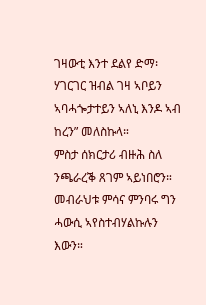ገዛውቲ እንተ ደልየ ድማ፡ ሃገርገር ዝብል ገዛ ኣቦይን ኣባሓጐታተይን ኣለኒ እንዶ ኣብ ከረን” መለስኩላ።
ምስታ ሰክርታሪ ብዙሕ ስለ ንጫራረቕ ጸገም ኣይነበሮን።
መብራህቱ ምሳና ምንባሩ ግን ሓውሲ ኣየስተብሃልኩሉን እውን።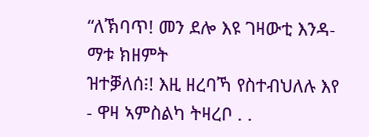“ለኽባጥ! መን ደሎ እዩ ገዛውቲ እንዳ-ማቱ ክዘምት
ዝተቓለሰ፧! እዚ ዘረባኻ የስተብህለሉ እየ - ዋዛ ኣምስልካ ትዛረቦ . .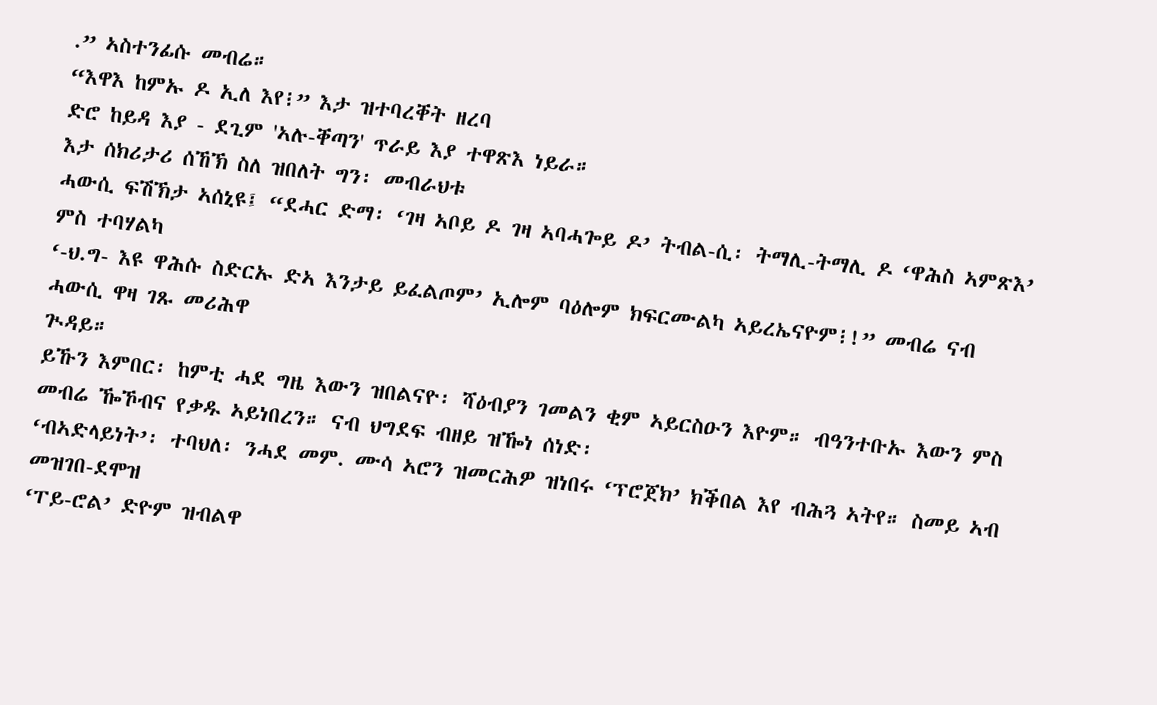.” ኣስተንፊሱ መብሬ።
“እዋእ ከምኡ ዶ ኢለ እየ፧” እታ ዝተባረቐት ዘረባ
ድሮ ከይዳ እያ - ደጊም 'ኣሉ-ቐጣን' ጥራይ እያ ተዋጽእ ነይራ።
እታ ሰክሪታሪ ሰኸኽ ስለ ዝበለት ግን፡ መብራህቱ
ሓውሲ ፍሽኽታ ኣሰኒዩ፤ “ደሓር ድማ፡ ‘ገዛ ኣቦይ ዶ ገዛ ኣባሓጐይ ዶ’ ትብል-ሲ፡ ትማሊ-ትማሊ ዶ ‘ዋሕስ ኣምጽእ’ ምስ ተባሃልካ
‘-ህ.ግ- እዩ ዋሕሱ ስድርኡ ድኣ እንታይ ይፈልጦም’ ኢሎም ባዕሎም ክፍርሙልካ ኣይረኤናዮም፧!” መብሬ ናብ ሓውሲ ዋዛ ገጹ መሪሕዋ
ጒዳይ።
ይኹን እምበር፡ ከምቲ ሓደ ግዜ እውን ዝበልናዮ፡ ሻዕብያን ገመልን ቂም ኣይርስዑን እዮም። ብዓንተቡኡ እውን ምስ መብሬ ዀኾብና የቃዱ ኣይነበረን። ናብ ህግደፍ ብዘይ ዝዀነ ሰነድ፡
‘ብኣድላይነት’፡ ተባህለ፡ ንሓደ መም. ሙሳ ኣሮን ዝመርሕዎ ዝነበሩ ‘ፕሮጀክ’ ክቕበል እየ ብሕጓ ኣትየ። ስመይ ኣብ መዝገበ-ደሞዝ
‘ፐይ-ሮል’ ድዮም ዝብልዋ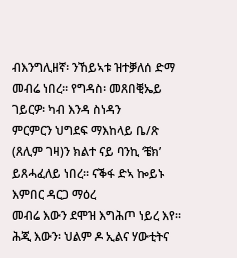ብእንግሊዘኛ፡ ንኸይኣቱ ዝተቓለሰ ድማ መብሬ ነበረ። የግዳስ፡ መጸበቒኤይ ገይርዎ፡ ካብ እንዳ ስነዳን
ምርምርን ህግደፍ ማእከላይ ቤ/ጽ (ጸሊም ገዛ)ን ክልተ ናይ ባንኪ ‘ቼክ’ ይጸሓፈለይ ነበረ። ናቕፋ ድኣ ኰይኑ እምበር ዳርጋ ማዕረ
መብሬ እውን ደሞዝ እግሕጦ ነይረ እየ።
ሕጂ እውን፡ ህልም ዶ ኢልና ሃውቲትና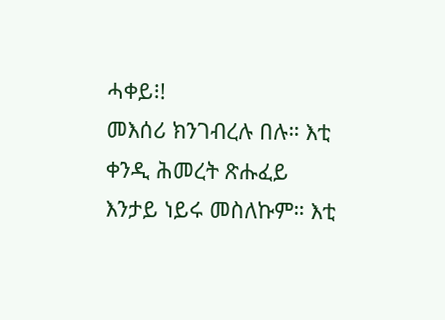ሓቀይ፧!
መእሰሪ ክንገብረሉ በሉ። እቲ ቀንዲ ሕመረት ጽሑፈይ
እንታይ ነይሩ መስለኩም። እቲ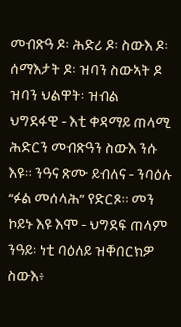መብጽዓ ዶ፡ ሕድሪ ዶ፡ ስውእ ዶ፡ ሰማእታት ዶ፡ ዝባን ስውኣት ዶ ዝባን ህልዋት፡ ዝብል
ህግደፋዊ - እቲ ቀዳማይ ጠላሚ ሕድርን መብጽዓን ስውእ ንሱ እዩ። ንዓና ጽሙ ይብለና - ንባዕሉ “ፉል መሰላሕ” የድርጾ። መን
ኮይኑ እዩ እሞ - ህግደፍ ጠላም ንዓይ፡ ነቲ ባዕለይ ዝቐበርክዎ ስውእ፥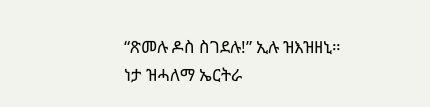“ጽመሉ ዶስ ስገደሉ!” ኢሉ ዝእዝዘኒ። ነታ ዝሓለማ ኤርትራ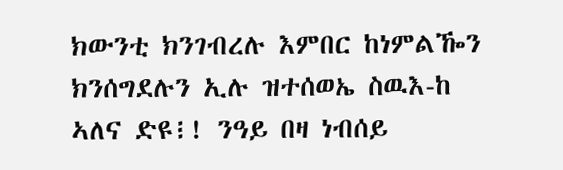ክውንቲ ክንገብረሉ እምበር ከነምልዀን ክንሰግደሉን ኢሉ ዝተሰወኤ ስዉእ-ከ ኣለና ድዩ፧! ንዓይ በዛ ነብሰይ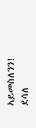ኣይመስለንን!
ደሳለ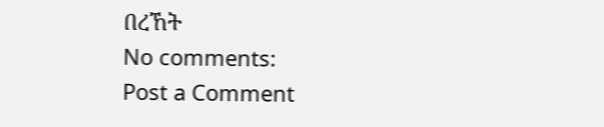በረኸት
No comments:
Post a Comment